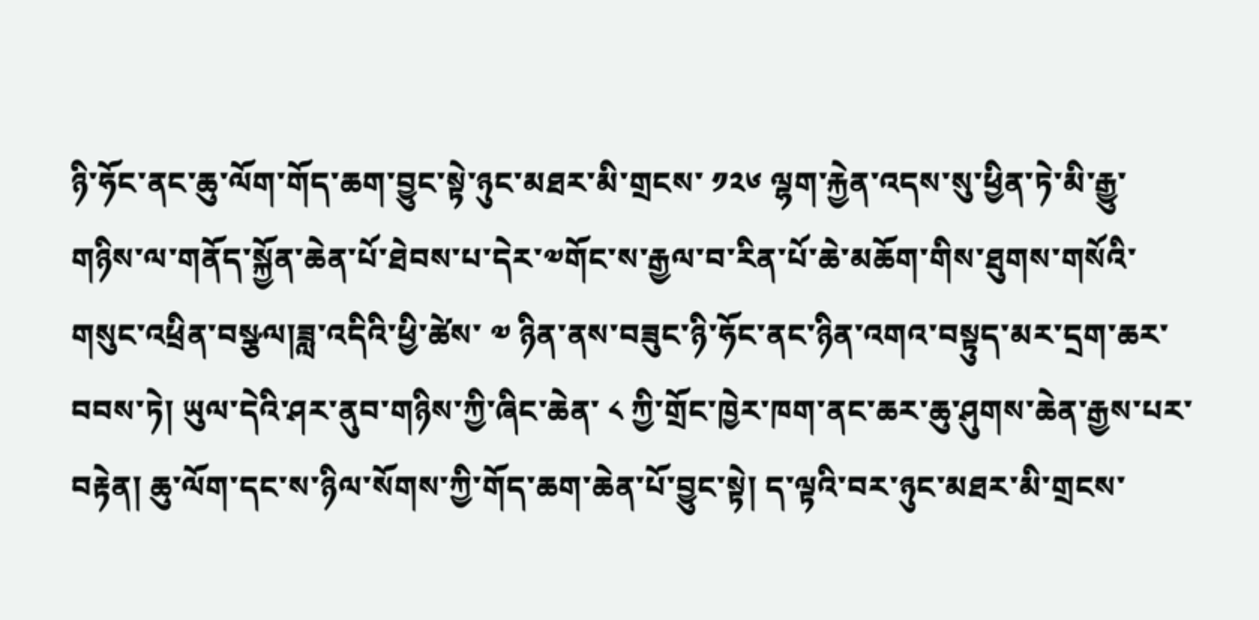ཉི་ཧོང་ནང་ཆུ་ལོག་གོད་ཆག་བྱུང་སྟེ་ཉུང་མཐར་མི་གྲངས་ ༡༢༦ ལྷག་རྐྱེན་འདས་སུ་ཕྱིན་ཏེ་མི་རྒྱུ་གཉིས་ལ་གནོད་སྐྱོན་ཆེན་པོ་ཐེབས་པ་དེར་༧གོང་ས་རྒྱལ་བ་རིན་པོ་ཆེ་མཆོག་གིས་ཐུགས་གསོའི་གསུང་འཕྲིན་བསྩལ།ཟླ་འདིའི་ཕྱི་ཚེས་ ༧ ཉིན་ནས་བཟུང་ཉི་ཧོང་ནང་ཉིན་འགའ་བསྟུད་མར་དྲག་ཆར་བབས་ཏེ། ཡུལ་དེའི་ཤར་ནུབ་གཉིས་ཀྱི་ཞིང་ཆེན་ ༨ ཀྱི་གྲོང་ཁྱེར་ཁག་ནང་ཆར་ཆུ་ཤུགས་ཆེན་རྒྱས་པར་བརྟེན། ཆུ་ལོག་དང་ས་ཉིལ་སོགས་ཀྱི་གོད་ཆག་ཆེན་པོ་བྱུང་སྟེ། ད་ལྟའི་བར་ཉུང་མཐར་མི་གྲངས་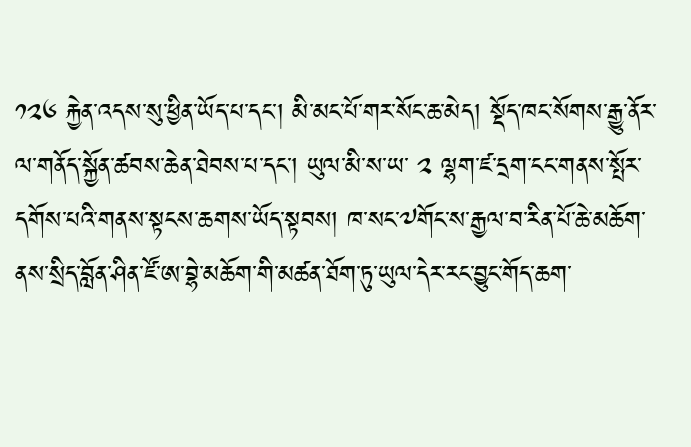༡༢༦ རྐྱེན་འདས་སུ་ཕྱིན་ཡོད་པ་དང་། མི་མང་པོ་གར་སོང་ཆ་མེད། སྡོད་ཁང་སོགས་རྒྱུ་ནོར་ལ་གནོད་སྐྱོན་ཚབས་ཆེན་ཐེབས་པ་དང་། ཡུལ་མི་ས་ཡ་ ༢ ལྷག་ཛ་དྲག་ངང་གནས་སྤོར་དགོས་པའི་གནས་སྟངས་ཆགས་ཡོད་སྟབས། ཁ་སང་༧གོང་ས་རྒྱལ་བ་རིན་པོ་ཆེ་མཆོག་ནས་སྲིད་བློན་ཤིན་ཛོ་ཨ་བྷེ་མཆོག་གི་མཚན་ཐོག་ཏུ་ཡུལ་དེར་རང་བྱུང་གོད་ཆག་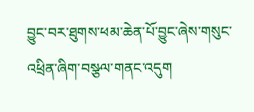བྱུང་བར་ཐུགས་ཕམ་ཆེན་པོ་བྱུང་ཞེས་གསུང་འཕྲིན་ཞིག་བསྩལ་གནང་འདུག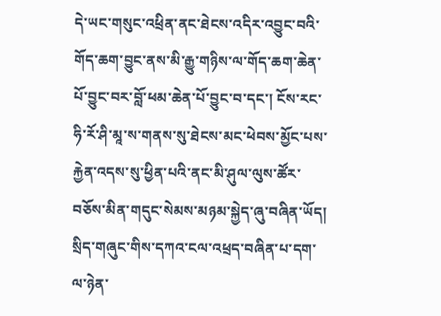དེ་ཡང་གསུང་འཕྲིན་ནང་ཐེངས་འདིར་འབྱུང་བའི་གོད་ཆག་བྱུང་ནས་མི་རྒྱུ་གཉིས་ལ་གོད་ཆག་ཆེན་པོ་བྱུང་བར་བློ་ཕམ་ཆེན་པོ་བྱུང་བ་དང་། ངོས་རང་ཧི་རོ་ཤི་མཱ་ས་གནས་སུ་ཐེངས་མང་ཕེབས་མྱོང་པས་རྐྱེན་འདས་སུ་ཕྱིན་པའི་ནང་མི་ཤུལ་ལུས་ཚོར་བཅོས་མིན་གདུང་སེམས་མཉམ་སྐྱེད་ཞུ་བཞིན་ཡོད། སྲིད་གཞུང་གིས་དཀའ་ངལ་འཕྲད་བཞིན་པ་དག་ལ་ཉེན་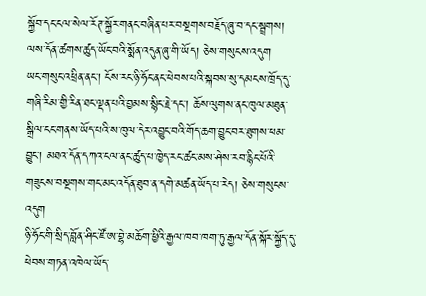སྐྱོབ་དང་ངལ་སེལ་རོཊ་སྐྱོར་གནང་བཞིན་པར་བསྔགས་བརྗོད་ཞུ་བ་དང་སྦྲགས། ལས་དོན་ཚགས་ཚུད་ཡོང་བའི་སྨོན་འདུན་ཞུ་གི་ཡོད། ཅེས་གསུངས་འདུག
ཡང་གསུང་འཕྲིན་ནང་། ངོས་རང་ཉི་ཧོང་ནང་ཕེབས་པའི་སྐབས་སུ་དམངས་ཁྲོད་དུ་གཞི་རིམ་གྱི་རིན་ཐང་ལྡན་པའི་བྱམས་སྙིང་རྗེ་དང་། ཆོས་ལུགས་ནང་ཁུལ་མཐུན་སྒྲིལ་ངང་གནས་ཡོད་པའི་ས་ཁུལ་དེར་འབྱུང་བའི་གོད་ཆག་བྱུང་བར་ཐུགས་ཕམ་བྱུང་། མཐའ་དོན་དཀའ་ངལ་ནང་ཚུད་པ་ཁྱེད་རང་ཚང་མས་ཤེས་རབ་རྙིང་པོའི་གཟུངས་བསྔགས་གང་མང་འདོན་ཐུབ་ན་དགེ་མཚན་ཡོད་པ་རེད། ཅེས་གསུངས་འདུག
ཉི་ཧོང་གི་སྲིད་བློན་ཤིང་ཛོ་ཨ་བྷེ་མཆོག་ཕྱིའི་རྒྱལ་ཁབ་ཁག་ཏུ་རྒྱལ་དོན་སྐོར་སྐྱོད་དུ་ཕེབས་གཏན་འཁེལ་ཡོད་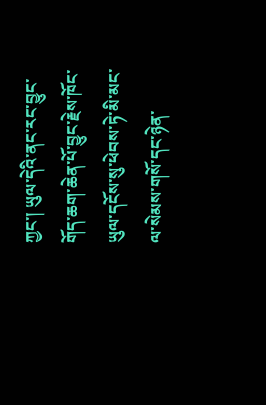ཀྱང་། ཡུལ་དེའི་ནང་རང་བྱུང་གོད་ཆག་ཆེན་པོ་བྱུང་རྗེས་ཁོང་ཡུལ་དངོས་སུ་ཕེབས་ཏེ་མི་མང་ལ་སེམས་གསོ་དང་ཉེན་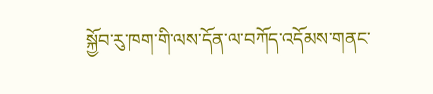སྐྱོབ་རུ་ཁག་གི་ལས་དོན་ལ་བཀོད་འདོམས་གནང་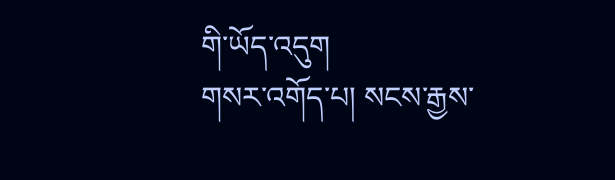གི་ཡོད་འདུག
གསར་འགོད་པ། སངས་རྒྱས་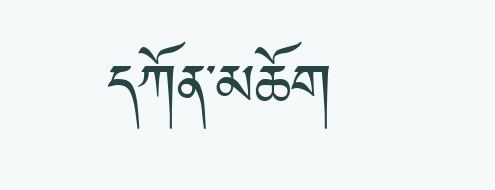དཀོན་མཆོག